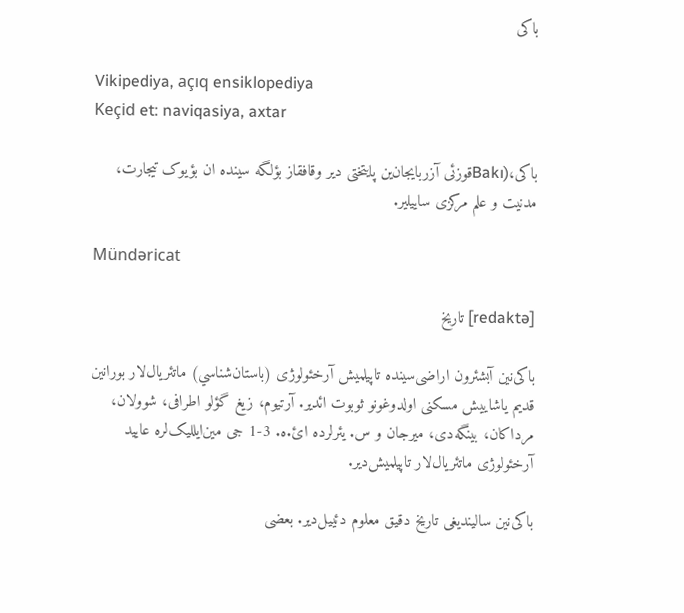باکی

Vikipediya, açıq ensiklopediya
Keçid et: naviqasiya, axtar

باکی،(Bakıقوزئی آزربایجان‌ین پایتختی دیر وقافقاز بؤلگه سینده ان بؤیوک تیجارت، مدنیت و علم مرکزی ساییلیر.

Mündəricat

[redaktə] تاریخ

باکی‌نین آبشئرون ارا‌ضی‌سینده تاپیلمیش آرخئولوژی (باستان‌شناسي) ماتئریال‌لار بورانین قدیم یاشاییش مسکنی اولدوغونو ثوبوت ائدیر. آرتیوم، زیغ گؤلو اطرافی، شوولان، مرداکان، بینگه‌دی، میرجان و س. یئرلرده ائ.ه. 3-1 جی مین‌ایللیک‌لره عایید آرخئولوژی ماتئریال‌لار تاپیلمیش‌دیر.

باکی‌نین سالیندیغی تاریخ دقیق معلوم دئییل‌دیر. بعضی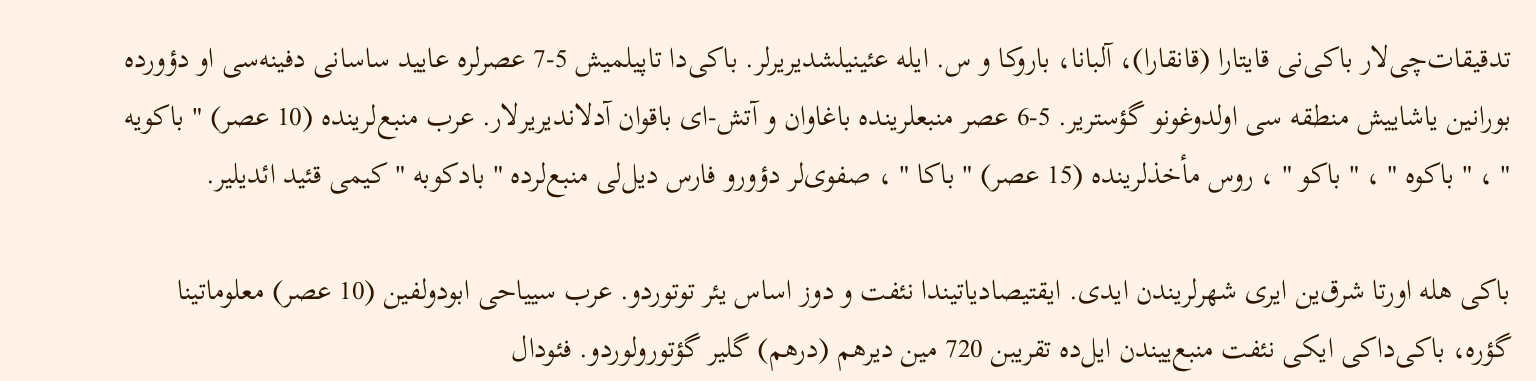تدقیقات‌چی‌لار باکی‌نی قایتارا (قانقارا)، آلبانا، باروکا و س. ایله عئینیلشدیریرلر. باکی‌دا تاپیلمیش 5-7 عصرلره عايید ساسانی دفینه‌سی او دؤورده بورانین یاشاییش منطقه سی اولدوغونو گؤستریر. 5-6 عصر منبعلرینده باغاوان و آتش-ای باقوان آدلاندیریرلار. عرب منبع‌لرینده (10 عصر) " باکویه " ، " باکوه " ، " باکو " ، روس مأخذلرینده (15 عصر) " باکا " ، صفوی‌لر دؤورو فارس دیل‌لی منبع‌لرده " بادکوبه " کیمی قئید ائدیلیر.

باکی هله اورتا شرق‌ین ایری شهرلریندن ایدی. ایقتیصادیاتیندا نئفت و دوز اساس یئر توتوردو. عرب سيیاحی ابودولفین (10 عصر) معلوماتینا گؤره، باکی‌داکی ایکی نئفت منبع‌ییندن ایل‌ده تقريبن 720 مین دیرهم (درهم) گلیر گؤتورولوردو. فئودال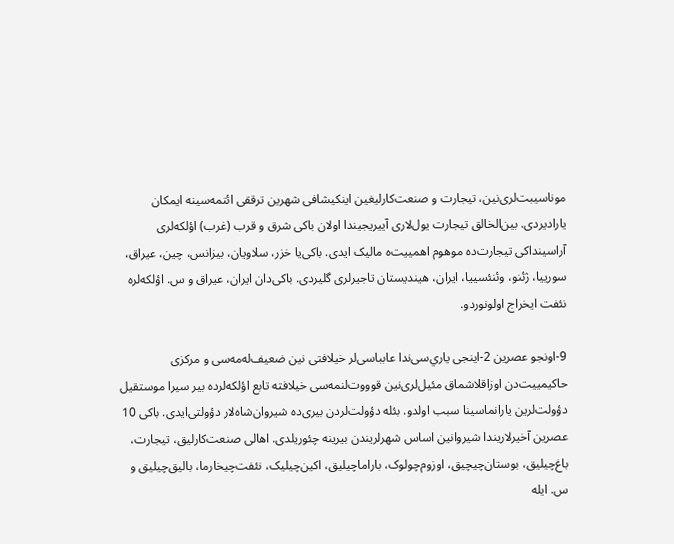موناسیبت‌لری‌نین، تیجارت و صنعت‌کارلیغین اینکیشافی شهرین ترققی ائتمه‌سینه ایمکان یارادیردی. بین‌الخالق تیجارت یول‌لاری آییریجیندا اولان باکی شرق و قرب (غرب) اؤلکه‌لری آراسینداکی تیجارت‌ده موهوم اهمیيت‌ه مالیک ایدی. باکی‌یا خزر، سلاویان، بیزانس، چین، عیراق، سورییا، ژئنو، وئنئسییا، ایران، هیندیستان تاجیرلری گلیردی. باکی‌دان ایران، عیراق و س. اؤلکه‌لره نئفت ایخراج اولونوردو.

9-اونجو عصرین 2-اينجی یاري‌سی‌ندا عابباسی‌لر خیلافتی نین ضعیف‌له‌مه‌سی و مرکزی حاکیميیت‌دن اوزاقلاشماق مئیل‌لری‌نین قوووت‌لنمه‌سی خیلافته تابع اؤلکه‌لرده بیر سیرا موستقیل دؤولت‌لرین یارانماسینا سبب اولدو. بئله دؤولت‌لردن بیری‌ده شیروان‌شاه‌لار دؤولتی‌ایدی. باکی 10 عصرین آخیرلاریندا شیروانین اساس شهرلریندن بیرینه چئوریلدی. اهالی صنعت‌کارلیق، تیجارت، باغ‌چیلیق، بوستان‌چیچیق، اوزوم‌چولوک، باراماچیلیق، اکین‌چیلیک، نئفت‌چیخارما، بالیق‌چیلیق و س. ایله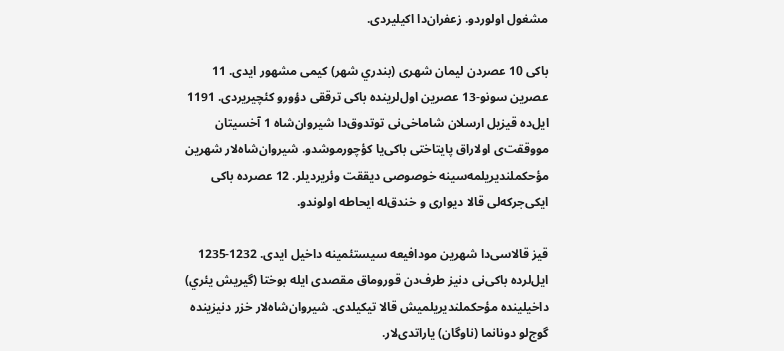مشغول اولوردو. زعفران‌دا اکیلیردی.

باکی 10 عصردن لیمان شهری (بندري شهر) کیمی مشهور ایدی. 11 عصرین سونو-13 عصرین اول‌لرینده باکی ترققی دؤورو کئچیریردی. 1191 ایل‌ده قیزیل ارسلان شاماخی‌نی توتدوق‌دا شیروان‌شاه 1 آخسیتان مووققت‌ی اولاراق پایتاختی باکی‌یا کؤچورموشدو. شیروان‌شاه‌لار شهرین مؤحکملندیریلمه‌سینه خوصوصی دیققت وئریردیلر. 12 عصرده باکی ایکی‌جرکه‌لی قالا دیواری و خندق‌له ايحاطه اولوندو.

قیز قالاسی‌دا شهرین مودافیعه سیستئمینه داخیل ایدی. 1232-1235 ایل‌لرده باکی‌نی دنیز طرف‌دن قوروماق مقصدی ایله بوختا (گيريش يئري) داخیلینده مؤحکملندیریلمیش قالا تیکیلدی. شیروان‌شاه‌لار خزر دنیزینده گوج‌لو دونانما (ناوگان) یاراتدی‌لار.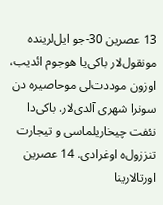13 عصرین 30-جو ایل‌لرینده مونقول‌لار باکی‌یا هوجوم ائدیب، اوزون موددت‌لی موحاصیره دن سونرا شهری آلدی‌لار. باکی‌دا نئفت چیخاریلماسی و تیجارت تنززول‌ه اوغرادی. 14 عصرین اورتالارینا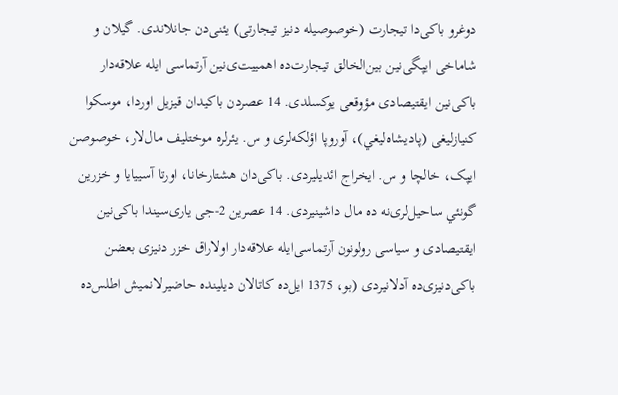دوغرو باکی‌دا تیجارت (خوصوصیله دنیز تیجارتی) یئنی‌دن جانلاندی. گیلان و شاماخی ایپگی‌نین بین‌الخالق تیجارت‌ده اهمیيت‌ی‌نین آرتماسی ایله علاقه‌دار باکی‌نین ایقتیصادی مؤوقعی یوکسلدی. 14 عصردن باکیدان قیزیل اوردا، موسکوا کنیازلیغی (پاديشاه‌ليغي)، آوروپا اؤلکه‌لری و س. یئرلره موختلیف مال‌لار، خوصوصن ایپک، خالچا و س. ایخراج ائدیلیردی. باکی‌دان هشتارخانا، اورتا آسییایا و خزرین گونئي ساحیل‌لری‌نه ده مال داشینیردی. 14 عصرین 2-جی یاری‌سیندا باکی‌نین ایقتیصادی و سیاسی رولونون آرتماسی‌ایله علاقه‌دار اولاراق خزر دنیزی بعضن باکی‌دنیزی‌ده آدلانیردی (بو، 1375 ایل‌ده کاتالان دیلینده حاضیرلانمیش اطلس‌ده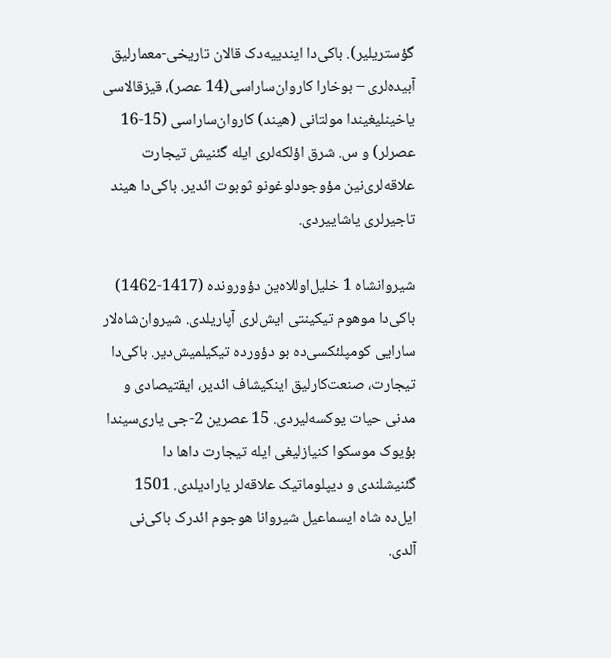گؤستریلیر). باکی‌دا ایندییه‌دک قالان تاریخی-معمارلیق آبیده‌لری – بوخارا کاروان‌ساراسی(14 عصر)، قیزقالاسی یاخینلیغیندا مولتانی (هیند) کاروان‌ساراسی (15-16 عصرلر) و س. شرق اؤلکه‌لری ایله گئنیش تیجارت علاقه‌لری‌نین مؤوجودلوغونو ثوبوت ائدیر. باکی‌دا هیند تاجیرلری یاشاییردی.

شیروانشاه 1 خلیل‌اوللاه‌ین دؤورونده (1417-1462) باکی‌دا موهوم تیکینتی ایش‌لری آپاریلدی. شیروان‌شاه‌لار سارایی کومپلئکسی‌ده بو دؤورده تیکیلمیش‌دیر. باکی‌دا تیجارت، صنعت‌کارلیق اینکیشاف ائدیر، ایقتیصادی و مدنی حیات یوکسه‌لیردی. 15 عصرین 2-جی یاری‌سیندا بؤیوک موسکوا کنیازلیغی ایله تیجارت داها دا گئنیشلندی و دیپلوماتیک علاقه‌لر یارادیلدی. 1501 ایل‌ده شاه ایسماعیل شیروانا هوجوم ائدرک باکی‌نی آلدی.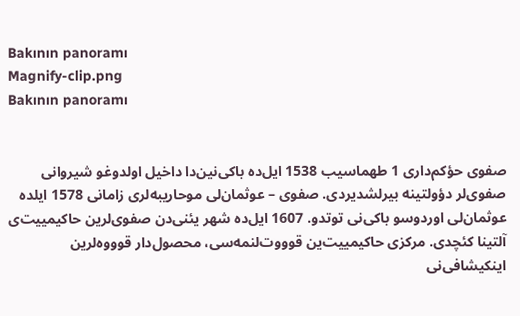Bakının panoramı
Magnify-clip.png
Bakının panoramı


صفوی حؤکم‌داری 1 طهماسیب 1538 ایل‌ده باکی‌نین‌دا داخیل اولدوغو شیروانی صفوی‌لر دؤولتینه بیرلشدیردی. صفوی – عوثمان‌لی موحاریبه‌لری زامانی 1578 ایلده عوثمان‌لی اوردوسو باکی‌نی توتدو. 1607 ایل‌ده شهر یئنی‌دن صفوی‌لرین حاکیمیيت‌ی آلتینا کئچدی. مرکزی حاکیميیت‌ین قوووت‌لنمه‌سی، محصول‌دار قوووه‌لرین اینکیشافی‌نی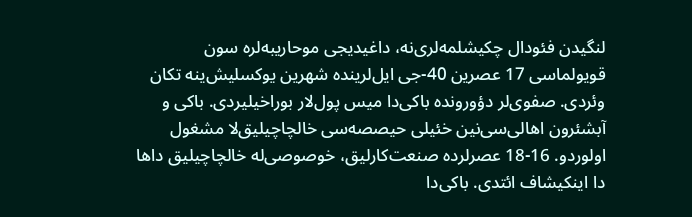لنگیدن فئودال چکیشلمه‌لری‌نه، داغیدیجی موحاریبه‌لره سون قویولماسی 17 عصرین 40-جی ایل‌لرینده شهرین یوکسلیش‌ینه تکان وئردی. صفوی‌لر دؤورونده باکی‌دا میس پول‌لار بوراخیلیردی. باکی و آبشئرون اهالی‌سی‌نین خئیلی حیصصه‌سی خالچاچیلیق‌لا مشغول اولوردو. 16-18 عصرلرده صنعت‌کارلیق، خوصوصی‌له خالچاچیلیق داها دا اینکیشاف ائتدی. باکی‌دا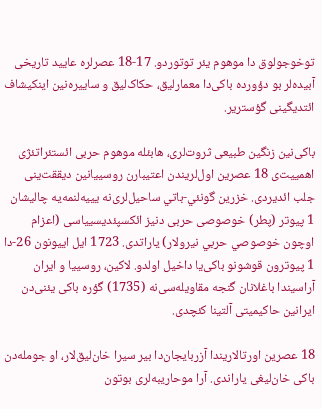توخوجولوق دا موهوم یئر توتوردو. 17-18 عصرلره عایید تاریخی آبیده‌لر بو دؤورده باکی‌دا معمارلیق، حکاک‌لیق و ساييره‌نین اینکیشاف ائتدیگینی گؤستریر.

باکی‌نین زنگین طبیعی ثروت‌لری، هابئله موهوم حربی ائستئراتئژی اهمیيت‌ی 18 عصرین اول‌لریندن اعتیبارن روسییانین دیققت‌ینی جلب ائدیردی. خزرین گونئي-باتي ساحیل‌لری‌نه ‌ییيه‌لنمه‌یه چالیشان 1 پیوتر (پطر) خوصوصی حربی دنیز ائکسپئدیسییاسی (اعزام اوچون خوصوصي حربي نيرولار) یاراتدی. 1723 ایل اییونون 26-دا 1 پیوترون قوشونو باکی‌یا داخیل اولدو. لاکین، روسییا و ایران آراسیندا باغلانان گنجه مقاویله‌سی‌نه (1735) گؤره باکی یئنی‌دن ایرانین حاکیمیتی آلتینا کئچدی.

18 عصرین اورتالاریندا آزربایجان‌دا بیر سیرا خان‌لیق‌لار، او جومله‌دن باکی خان‌لیغی یاراندی. آرا موحاریبه‌لری بوتون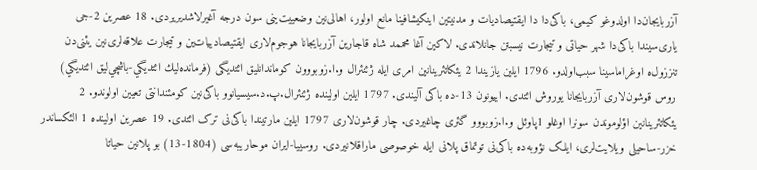آزربایجان‌دا اولدوغو کیمی، باکی‌دا دا ایقتیصادیات و مدنیتین اینکیشافینا مانع اولور، اهالی‌نین وضعيیت‌ینی سون درجه آغیرلاشدیریردی. 18 عصرین 2-جی یاری‌سیندا باکی‌دا شهر حیاتی و تیجارت نیسبتن جانلاندی. لاکین آغا محممد شاه قاجارین آزربایجانا هوجوم‌لاری ایقتیصادیيات‌ین و تیجارت علاقه‌لری‌نین یئنی‌دن تنززول‌ه اوغراماسینا سبب‌اولدو. 1796 ایلین یازیندا 2 یئکاتئرینانین امری ایله ژئنئرال و.ا.زوبووون کوماندانلیق ائتدیگی (فرمانده‌ليك ائتديگي-باشچي‌ليق ائتديگي) روس قوشون‌لاری آزربايجانا یوروش ائتدی. اییونون 13-ده باکی آلیندی. 1797 ایلین اولینده ژئنئرال.پ.د.سیسیانوو باکی‌نین کومئندانتی تعیین اولوندو. 2 یئکاتئرینانین اؤلوموندن سونرا اوغلو 1پاوئل و.ا.زوبووو گئری چاغیردی. چار قوشون‌لاری 1797 ایلین مارتیندا باکی‌نی ترک ائتدی. 19 عصرین اولینده 1 الئکساندر خزر-ساحیلی ویلايت‌لری، ایلک نؤوبه‌ده باکی‌نی توتماق پلانی ایله خوصوصی ماراقلانیردی. روسییا-ایران موحاریبه‌سی (1804-13) بو پلانین حیاتا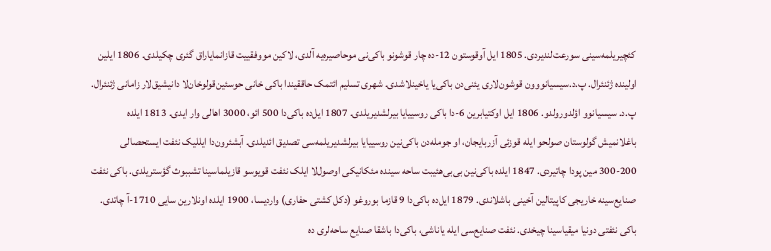کئچیریلمه‌سینی سورعت‌لندیردی. 1805 ایل آوقوستون 12-ده چار قوشونو باکی‌نی موحاصیره‌یه آلدی، لاکین مووفقيیت قازانمایاراق گئری چکیلدی. 1806 ایلین اولینده ژئنئرال. پ.د.سیسیانووون قوشون‌لاری یئنی‌دن باکی‌يا یاخینلاشدی. شهری تسلیم ائتمک حاققیندا باکی خانی حوسئین‌قولوخان‌لا دانیشیق‌لار زامانی ژئنئرال. پ.د. سیسیانوو اؤلدورولدو. 1806 ایل اوکتیابرین 6-دا باکی روسییایا بیرلشدیریلدی. 1807 ایل‌ده باکی‌دا 500 ائو، 3000 اهالی وار ایدی. 1813 ایلده باغلانمیش گولوستان صولحو ایله قوزئی آزربایجان، او جومله‌دن باکی‌نین روسییایا بیرلشدیریلمه‌سی تصدیق ائدیلدی. آبشئرون‌دا ایللیک نئفت ایستحصالی 200-300 مین پودا چاتیردی. 1847 ایلده باکی‌نین بی‌بی‌هئیبت ساحه سینده مئكانیکی اوصول‌لا ایلک نئفت قویوسو قازیلماسینا تشببوث گؤستریلدی. باکی نئفت صنایع‌سینه خاریجی کاپیتالین آخینی باشلاندی. 1879 ایل‌ده باکی‌دا 9 قازما بوروغو (دکل کشتی حفاری) واردیسا، 1900 ایلده اونلارین سایی 1710-آ چاتدی. باکی نئفتی دونیا میقیاسینا چیخدی. نئفت صنایع‌سی ایله یاناشی، باکی‌دا باشقا صنايع ساحه‌لری ده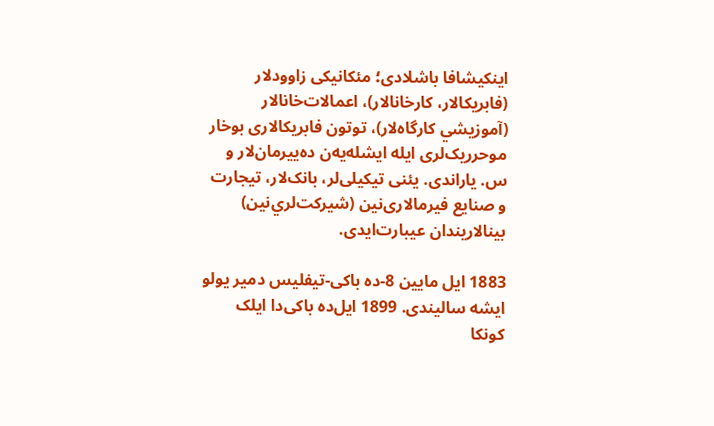اینکیشافا باشلادی؛ مئكانیکی زاوودلار (فابريكالار، كارخانالار)، اعمالات‌خانالار (آموزيشي كارگاه‌لار)، توتون فابريکالاری بوخار موحرریک‌لری ایله ایشله‌یه‌ن ده‌ییرمان‌لار و س. یاراندی. یئنی تیکیلی‌لر، بانک‌لار، تیجارت و صنايع فیرمالاری‌نین (شيركت‌لري‌نين) بینالاریندان عیبارت‌ایدی.

1883 ایل مایین 8-ده باکی-تیفلیس دمير يولو ایشه سالیندی. 1899 ایل‌ده باکی‌دا ایلک کونکا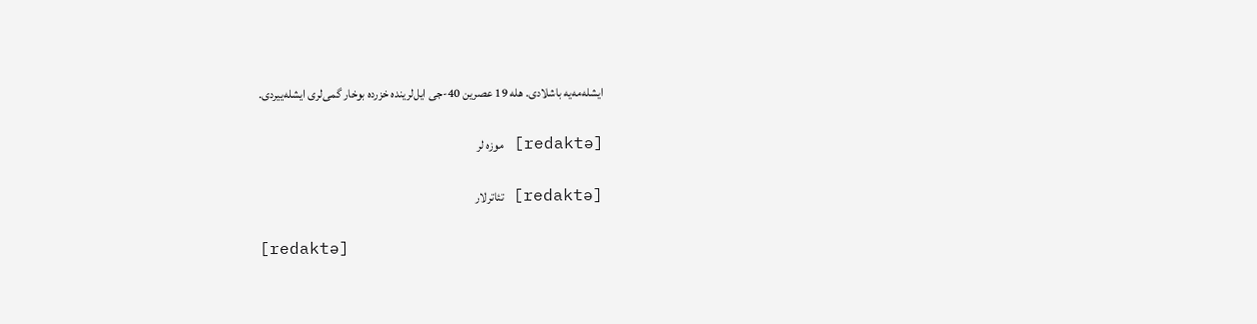ایشله‌مه‌یه باشلادی. هله 19 عصرین 40-جی ایل‌لرینده خزرده بوخار گمی‌لری ایشله‌ییردی.

[redaktə] موزه لر

[redaktə] تئاترلار

[redaktə]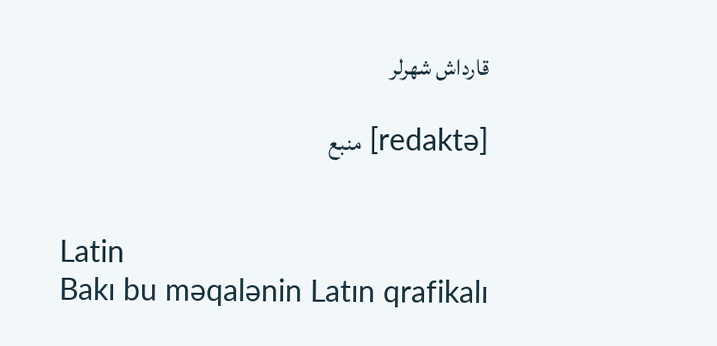قارداش شهرلر

[redaktə] منبع


Latin
Bakı bu məqalənin Latın qrafikalı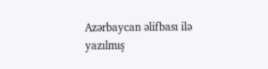Azərbaycan əlifbası ilə yazılmış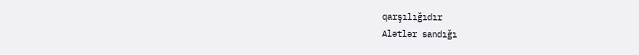qarşılığıdır
Alətlər sandığı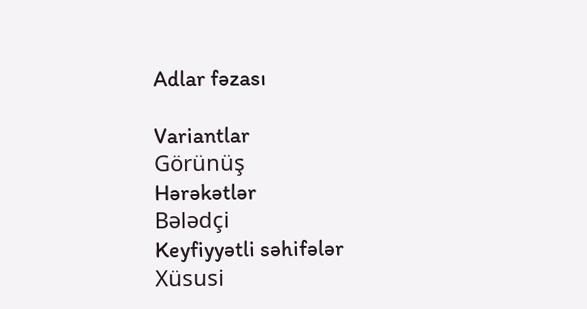Adlar fəzası

Variantlar
Görünüş
Hərəkətlər
Bələdçi
Keyfiyyətli səhifələr
Xüsusi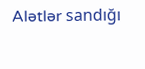Alətlər sandığı